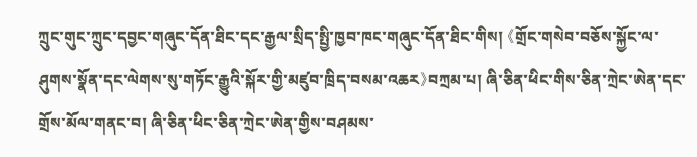ཀྲུང་གུང་ཀྲུང་དབྱང་གཞུང་དོན་ཐིང་དང་རྒྱལ་སྲིད་སྤྱི་ཁྱབ་ཁང་གཞུང་དོན་ཐིང་གིས། 《གྲོང་གསེབ་བཅོས་སྐྱོང་ལ་ཤུགས་སྣོན་དང་ལེགས་སུ་གཏོང་རྒྱུའི་སྐོར་གྱི་མཛུབ་ཁྲིད་བསམ་འཆར》བཀྲམ་པ། ཞི་ཅིན་ཕིང་གིས་ཅིན་ཀྲེང་ཨེན་དང་གྲོས་མོལ་གནང་བ། ཞི་ཅིན་ཕིང་ཅིན་ཀྲེང་ཨེན་གྱིས་བཤམས་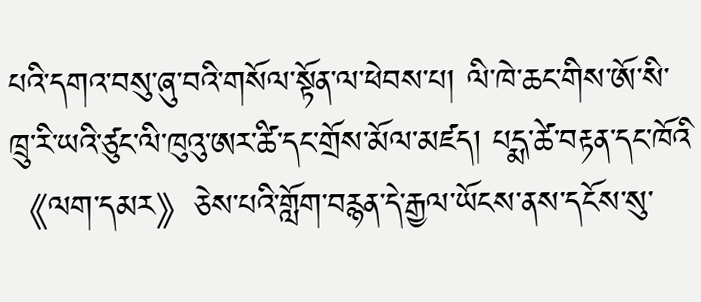པའི་དགའ་བསུ་ཞུ་བའི་གསོལ་སྟོན་ལ་ཕེབས་པ། ལི་ཁེ་ཆང་གིས་ཨོ་སི་ཁྲུ་རི་ཡའི་ཙུང་ལི་ཁུའུ་ཨར་ཚི་དང་གྲོས་མོལ་མཛད། པདྨ་ཚེ་བརྟན་དང་ཁོའི《ལག་དམར》ཅེས་པའི་གློག་བརྙན་དེ་རྒྱལ་ཡོངས་ནས་དངོས་སུ་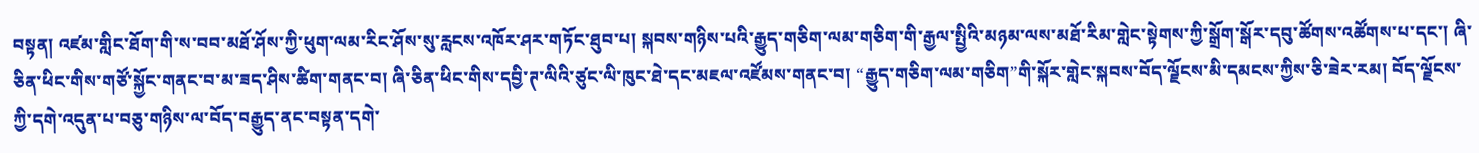བསྟན། འཛམ་གླིང་ཐོག་གི་ས་བབ་མཐོ་ཤོས་ཀྱི་ཕུག་ལམ་རིང་ཤོས་སུ་རླངས་འཁོར་ཤར་གཏོང་ཐུབ་པ། སྐབས་གཉིས་པའི་རྒྱུད་གཅིག་ལམ་གཅིག་གི་རྒྱལ་སྤྱིའི་མཉམ་ལས་མཐོ་རིམ་གླེང་སྟེགས་ཀྱི་སྒྲོག་སྒོར་དབུ་ཚོགས་འཚོགས་པ་དང་། ཞི་ཅིན་ཕིང་གིས་གཙོ་སྐྱོང་གནང་བ་མ་ཟད་ཤིས་ཚིག་གནང་བ། ཞི་ཅིན་ཕིང་གིས་དབྱི་ཊ་ལིའི་ཙུང་ལི་ཁུང་ཐེ་དང་མཇལ་འཛོམས་གནང་བ། “རྒྱུད་གཅིག་ལམ་གཅིག”གི་སྐོར་གླེང་སྐབས་བོད་ལྗོངས་མི་དམངས་ཀྱིས་ཅི་ཟེར་རམ། བོད་ལྗོངས་ཀྱི་དགེ་འདུན་པ་བཅུ་གཉིས་ལ་བོད་བརྒྱུད་ནང་བསྟན་དགེ་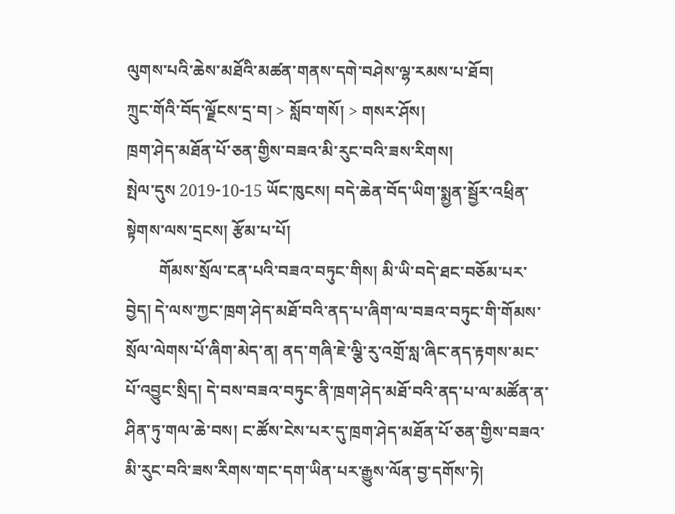ལུགས་པའི་ཆེས་མཐོའི་མཚན་གནས་དགེ་བཤེས་ལྷ་རམས་པ་ཐོབ།
ཀྲུང་གོའི་བོད་ལྗོངས་དྲ་བ། > སློབ་གསོ། > གསར་ཤོས།
ཁྲག་ཤེད་མཐོན་པོ་ཅན་གྱིས་བཟའ་མི་རུང་བའི་ཟས་རིགས།
སྤེལ་དུས 2019-10-15 ཡོང་ཁུངས། བདེ་ཆེན་བོད་ཡིག་སྨྱན་སྦྱོར་འཕྲིན་སྟེགས་ལས་དྲངས། རྩོམ་པ་པོ།
        གོམས་སྲོལ་ངན་པའི་བཟའ་བཏུང་གིས། མི་ཡི་བདེ་ཐང་བཅོམ་པར་བྱེད། དེ་ལས་ཀྱང་ཁྲག་ཤེད་མཐོ་བའི་ནད་པ་ཞིག་ལ་བཟའ་བཏུང་གི་གོམས་སྲོལ་ལེགས་པོ་ཞིག་མེད་ན། ནད་གཞི་ཇེ་ལྕི་རུ་འགྲོ་སླ་ཞིང་ནད་རྟགས་མང་པོ་འབྱུང་སྲིད། དེ་བས་བཟའ་བཏུང་ནི་ཁྲག་ཤེད་མཐོ་བའི་ནད་པ་ལ་མཚོན་ན་ཤིན་ཏུ་གལ་ཆེ་བས། ང་ཚོས་ངེས་པར་དུ་ཁྲག་ཤེད་མཐོན་པོ་ཅན་གྱིས་བཟའ་མི་རུང་བའི་ཟས་རིགས་གང་དག་ཡིན་པར་རྒྱུས་ལོན་བྱ་དགོས་ཏེ།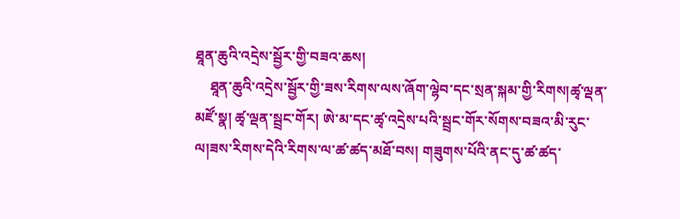ཐཱན་ཆུའི་འདྲེས་སྦྱོར་གྱི་བཟའ་ཆས།
    ཐཱན་ཆུའི་འདྲེས་སྦྱོར་གྱི་ཟས་རིགས་ལས་ཞོག་ལྷེབ་དང་སྲན་སྐམ་གྱི་རིགས།ཚྭ་ལྡན་མཛོ་སྣ། ཚྭ་ལྡན་སྦྲང་གོར། ཨེ་མ་དང་ཚྭ་འདྲེས་པའི་སྦྲང་གོར་སོགས་བཟའ་མི་རུང་ལ།ཟས་རིགས་དེའི་རིགས་ལ་ཚ་ཚད་མཐོ་བས། གཟུགས་པོའི་ནང་དུ་ཚ་ཚད་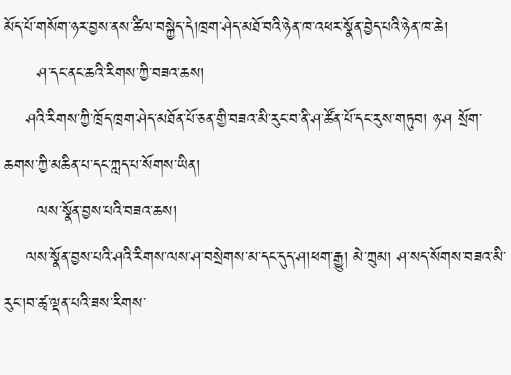མོད་པོ་གསོག་ཉར་བྱས་ནས་ཚིལ་བསྐྱེད་དེ།ཁྲག་ཤེད་མཐོ་བའི་ཉེན་ཁ་འཕར་སྣོན་བྱེད་པའི་ཉེན་ཁ་ཆེ།
      ཤ་དང་ནང་ཆའི་རིགས་ཀྱི་བཟའ་ཆས།
    ཤའི་རིགས་ཀྱི་ཁྲོད་ཁྲག་ཤེད་མཐོན་པོ་ཅན་གྱི་བཟའ་མི་རུང་བ་ནི་ཤ་ཚོན་པོ་དང་རུས་གཏུབ། ཉ་ཤ སྲོག་ཆགས་ཀྱི་མཆིན་པ་དང་ཀླད་པ་སོགས་ཡིན།
      ལས་སྣོན་བྱས་པའི་བཟའ་ཆས།
    ལས་སྣོན་བྱས་པའི་ཤའི་རིགས་ལས་ཤ་བསྲེགས་མ་དང་དུད་ཤ།ཕག་རྒྱུ། མེ་ཀྲུམ། ཤ་སད་སོགས་བཟའ་མི་རུང་།བ་ཚྭ་ལྡན་པའི་ཟས་རིགས་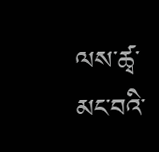ལས་ཚྭ་མང་བའི་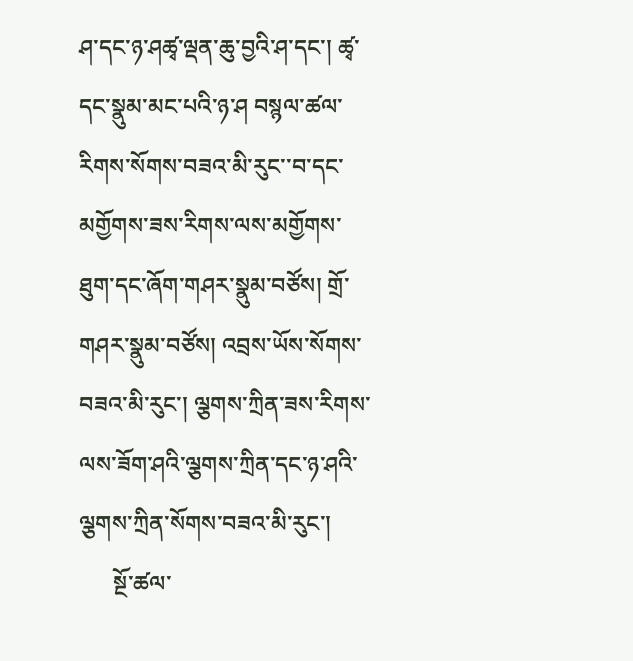ཤ་དང་ཉ་ཤཚྭ་ལྡན་ཆུ་བྱའི་ཤ་དང་། ཚྭ་དང་སྣུམ་མང་པའི་ཉ་ཤ བསྙལ་ཚལ་རིགས་སོགས་བཟའ་མི་རུང་་བ་དང་མགྱོགས་ཟས་རིགས་ལས་མགྱོགས་ཐུག་དང་ཞོག་གཤར་སྣུམ་བཙོས། གྲོ་གཤར་སྣུམ་བཙོས། འབྲས་ཡོས་སོགས་བཟའ་མི་རུང་། ལྕགས་ཀྲིན་ཟས་རིགས་ལས་ཟོག་ཤའི་ལྕགས་ཀྲིན་དང་ཉ་ཤའི་ལྕགས་ཀྲིན་སོགས་བཟའ་མི་རུང་།
      སྔོ་ཚལ་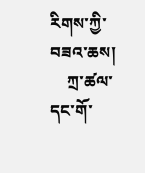རིགས་ཀྱི་བཟའ་ཆས།
    ཀྲ་ཚལ་དང་གོ་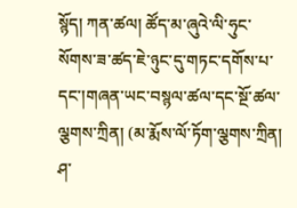སྙོད། ཀན་ཚལ། ཚོད་མ་ཞུའེ་ལི་ཧུང་སོགས་ཟ་ཚད་ཇེ་ཉུང་དུ་གཏང་དགོས་པ་དང་།གཞན་ཡང་བསྙལ་ཚལ་དང་སྔོ་ཚལ་ལྕགས་ཀྲིན། (མ་རྨོས་ལོ་ཏོག་ལྕགས་ཀྲིན། ཤ་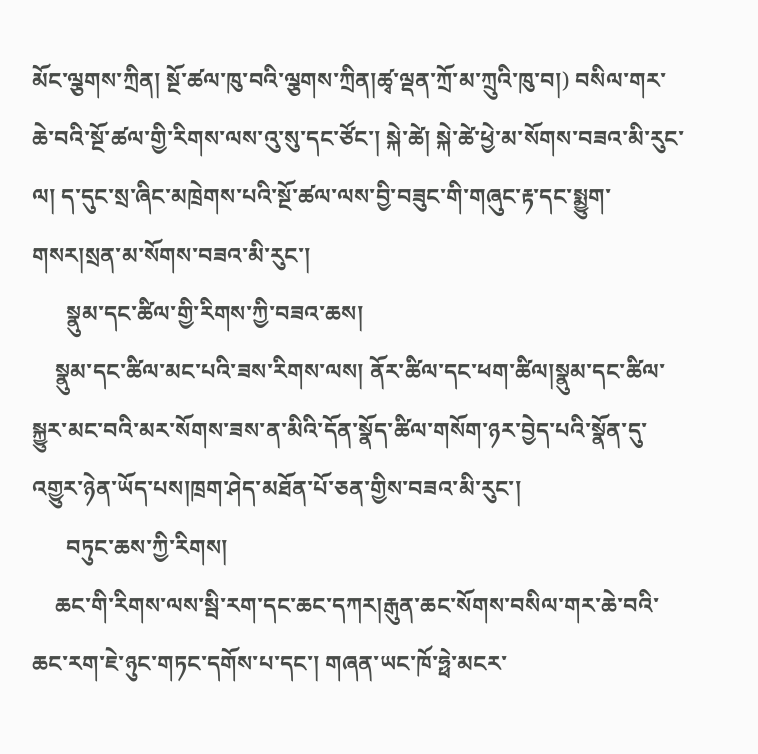མོང་ལྕགས་ཀྲིན། སྔོ་ཚལ་ཁུ་བའི་ལྕགས་ཀྲིན།ཚྭ་ལྡན་ཀྲོ་མ་ཀྲུའི་ཁུ་བ།) བསིལ་གར་ཆེ་བའི་སྔོ་ཚལ་གྱི་རིགས་ལས་འུ་སུ་དང་ཙོང་། སྐེ་ཚེ། སྐེ་ཚེ་ཕྱེ་མ་སོགས་བཟའ་མི་རུང་ལ། ད་དུང་སྲ་ཞིང་མཁྲེགས་པའི་སྔོ་ཚལ་ལས་བྱི་བཟུང་གི་གཞུང་རྟ་དང་སྨྱུག་གསར།སྲན་མ་སོགས་བཟའ་མི་རུང་།
      སྣུམ་དང་ཚིལ་གྱི་རིགས་ཀྱི་བཟའ་ཆས།
    སྣུམ་དང་ཚིལ་མང་པའི་ཟས་རིགས་ལས། ནོར་ཚིལ་དང་ཕག་ཚིལ།སྣུམ་དང་ཚིལ་སྐྱུར་མང་བའི་མར་སོགས་ཟས་ན་མིའི་དོན་སྣོད་ཚིལ་གསོག་ཉར་བྱེད་པའི་སྣོན་དུ་འགྱུར་ཉེན་ཡོད་པས།ཁྲག་ཤེད་མཐོན་པོ་ཅན་གྱིས་བཟའ་མི་རུང་།
      བཏུང་ཆས་ཀྱི་རིགས།
    ཆང་གི་རིགས་ལས་སྦི་རག་དང་ཆང་དཀར།རྒུན་ཆང་སོགས་བསིལ་གར་ཆེ་བའི་ཆང་རག་ཇེ་ཉུང་གཏང་དགོས་པ་དང་། གཞན་ཡང་ཁོ་ཧྥེ་མངར་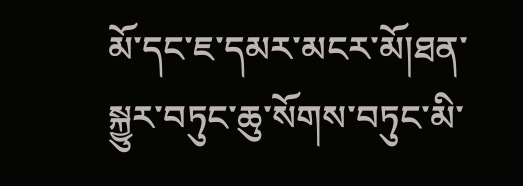མོ་དང་ཇ་དམར་མངར་མོ།ཐན་སྐྱུར་བཏུང་ཆུ་སོགས་བཏུང་མི་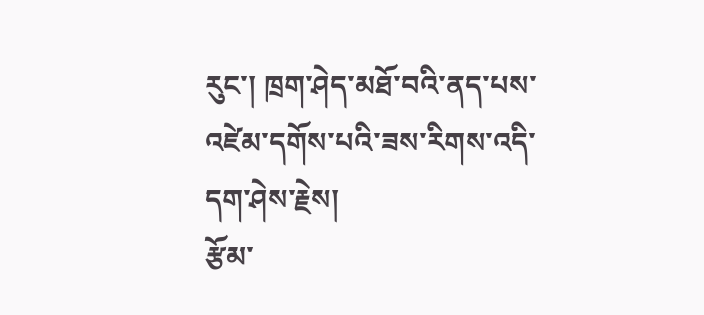རུང་། ཁྲག་ཤེད་མཐོ་བའི་ནད་པས་འཛེམ་དགོས་པའི་ཟས་རིགས་འདི་དག་ཤེས་རྗེས།
རྩོམ་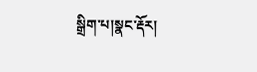སྒྲིག་པ།སྣང་རྡོར།